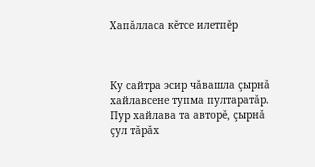Хапăлласа кĕтсе илетпĕр



Ку сайтра эсир чăвашла çырнă хайлавсене тупма пултаратăр. Пур хайлава та авторĕ, çырнă çул тăрăх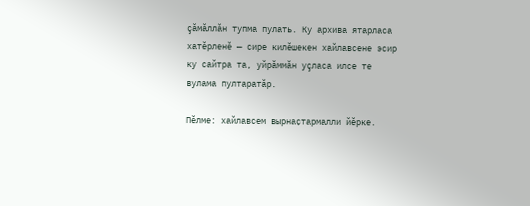çăмăллăн тупма пулать. Ку архива ятарласа хатĕрленĕ — сире килĕшекен хайлавсене эсир ку сайтра та, уйрăммăн уçласа илсе те вулама пултаратăр.

Пӗлме: хайлавсем вырнаҫтармалли йӗрке.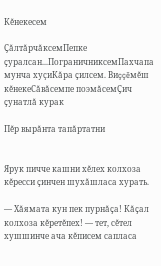Кĕнекесем

ÇăлтăрчăксемПепке çуралсан...ПограничниксемПахчапа мунча хуҫиКăра çилсем. Виççĕмĕш кĕнекеСăвăсемпе поэмăсемÇич çунатлă курак

Пĕр вырăнта тапăртатни


Ярук пичче кашни хĕлех колхоза кĕресси çинчен шухăшласа хурать.

— Хăямата кун пек пурнăçа! Кăçал колхоза кĕретĕпех! — тет, сĕтел хушшинче ача кĕписем сапласа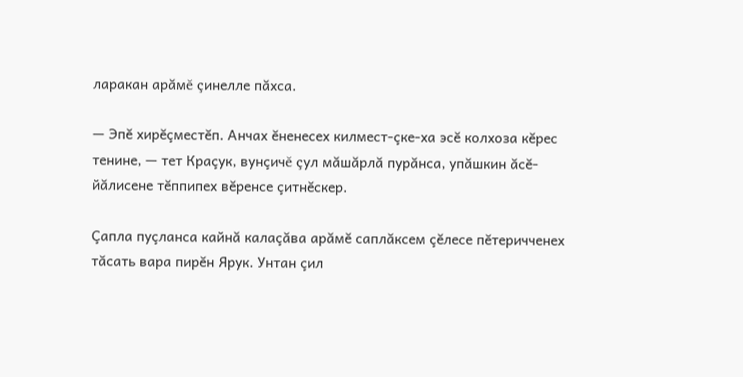ларакан арăмĕ çинелле пăхса.

— Эпĕ хирĕçместĕп. Анчах ĕненесех килмест-çке-ха эсĕ колхоза кĕрес тенине, — тет Краçук, вунçичĕ çул мăшăрлă пурăнса, упăшкин ăсĕ-йăлисене тĕппипех вĕренсе çитнĕскер.

Çапла пуçланса кайнă калаçăва арăмĕ саплăксем çĕлесе пĕтеричченех тăсать вара пирĕн Ярук. Унтан çил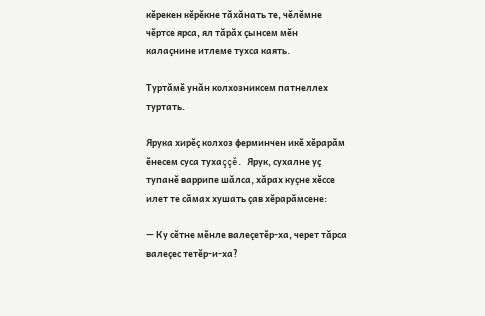кĕрекен кĕрĕкне тăхăнать те, чĕлĕмне чĕртсе ярса, ял тăрăх çынсем мĕн калаçнине итлеме тухса каять.

Туртăмĕ унăн колхозниксем патнеллех туртать.

Ярука хирĕç колхоз ферминчен икĕ хĕрарăм ĕнесем суса тухаççĕ. Ярук, сухалне уç тупанĕ варрипе шăлса, хăрах куçне хĕссе илет те сăмах хушать çав хĕрарăмсене:

— Ку сĕтне мĕнле валеçетĕр-ха, черет тăрса валеçес тетĕр-и-ха?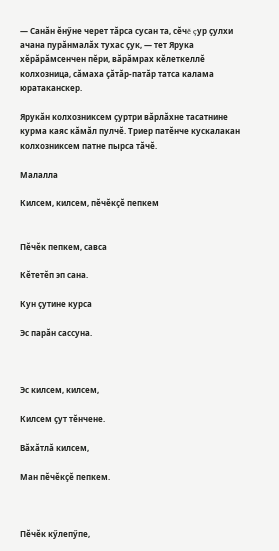— Санăн ĕнӳне черет тăрса сусан та, сĕчĕ çур çулхи ачана пурăнмалăх тухас çук, — тет Ярука хĕрăрăмсенчен пĕри, вăрăмрах кĕлеткеллĕ колхозница, сăмаха çăтăр-патăр татса калама юратаканскер.

Ярукăн колхозниксем çуртри вăрлăхне тасатнине курма каяс кăмăл пулчĕ. Триер патĕнче кускалакан колхозниксем патне пырса тăчĕ.

Малалла

Килсем, килсем, пĕчĕкçĕ пепкем


Пĕчĕк пепкем, савса

Кĕтетĕп эп сана.

Кун çутине курса

Эс парăн сассуна.



Эс килсем, килсем,

Килсем çут тĕнчене.

Вăхăтлă килсем,

Ман пĕчĕкçĕ пепкем.



Пĕчĕк кӳлепӳпе,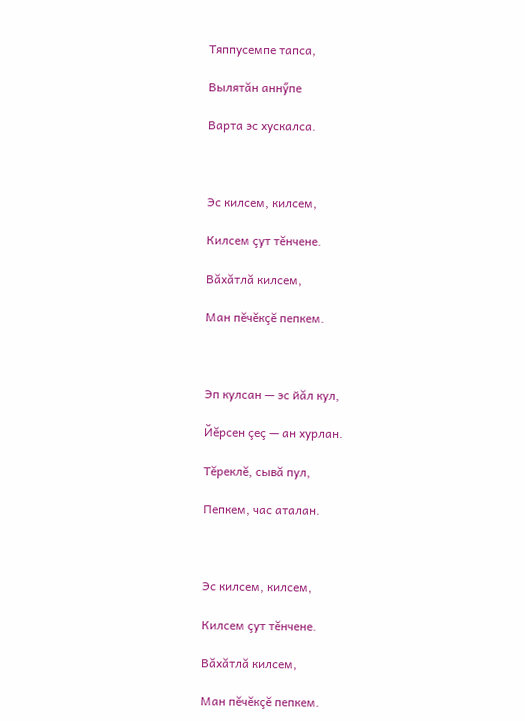Тяппусемпе тапса,

Вылятăн аннӳпе

Варта эс хускалса.



Эс килсем, килсем,

Килсем çут тĕнчене.

Вăхăтлă килсем,

Ман пĕчĕкçĕ пепкем.



Эп кулсан — эс йăл кул,

Йĕрсен çеç — ан хурлан.

Тĕреклĕ, сывă пул,

Пепкем, час аталан.



Эс килсем, килсем,

Килсем çут тĕнчене.

Вăхăтлă килсем,

Ман пĕчĕкçĕ пепкем.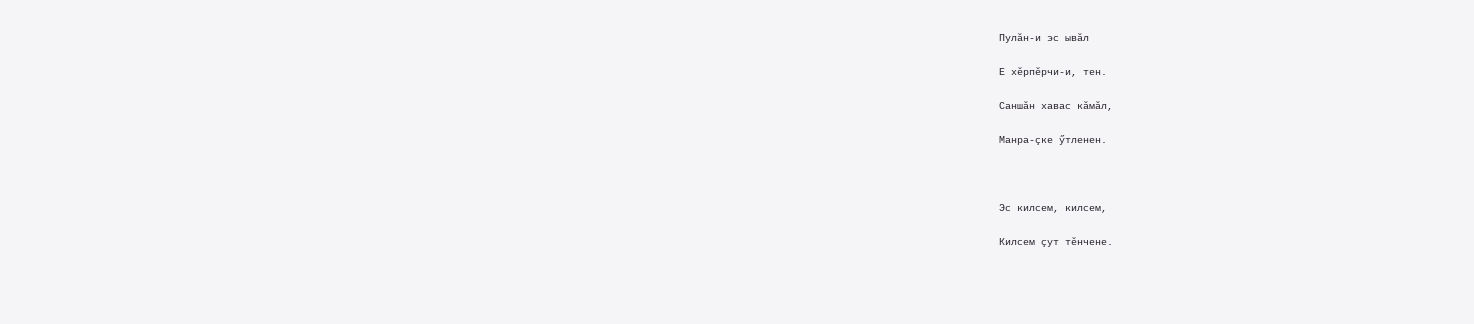Пулăн-и эс ывăл

Е хĕрпĕрчи-и, тен.

Саншăн хавас кăмăл,

Манра-çке ӳтленен.



Эс килсем, килсем,

Килсем çут тĕнчене.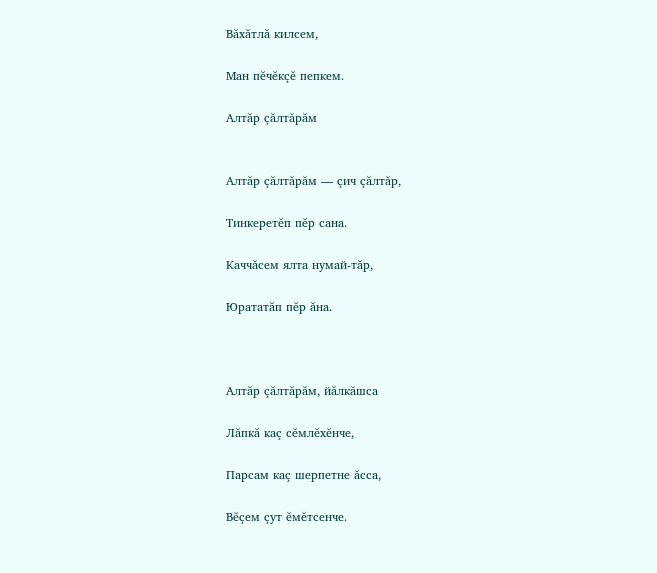Вăхăтлă килсем,

Ман пĕчĕкçĕ пепкем.

Алтăр çăлтăрăм


Алтăр çăлтăрăм — çич çăлтăр,

Тинкеретĕп пĕр сана.

Каччăсем ялта нумай-тăр,

Юрататăп пĕр ăна.



Алтăр çăлтăрăм, йăлкăшса

Лăпкă каç сĕмлĕхĕнче,

Парсам каç шерпетне ăсса,

Вĕçем çут ĕмĕтсенче.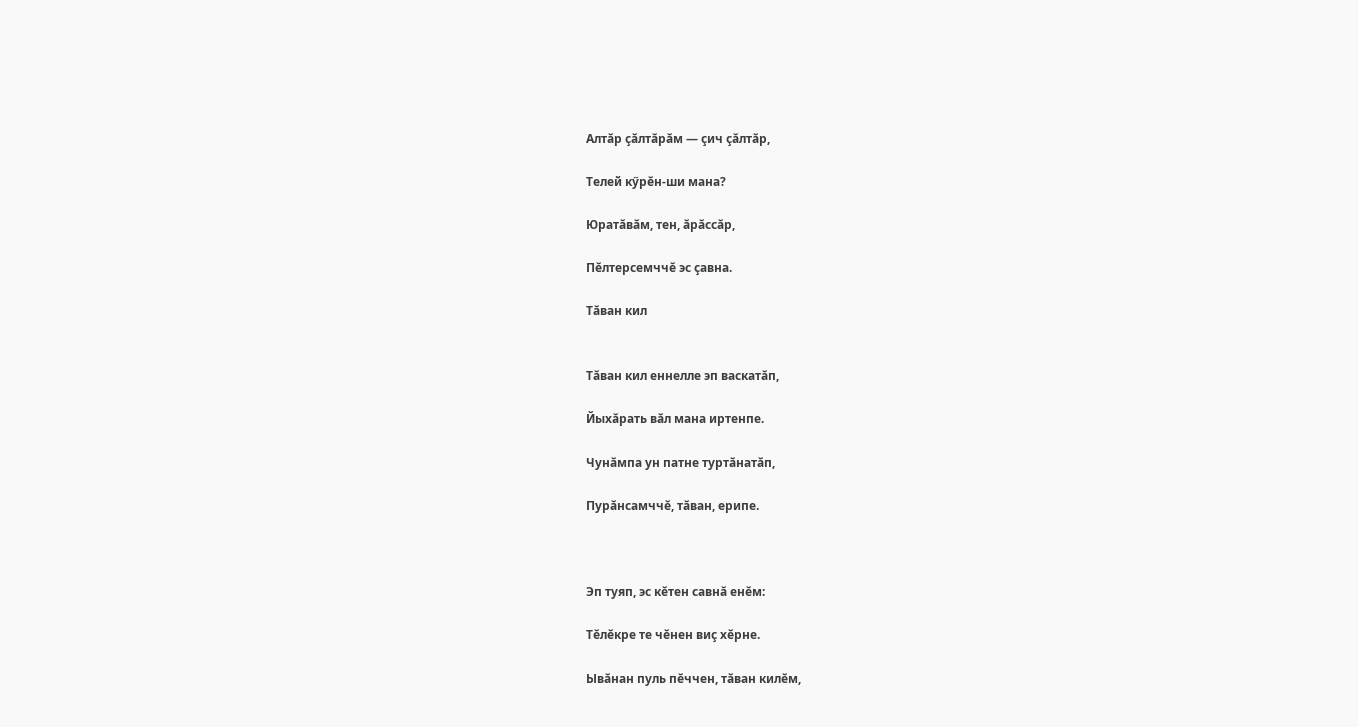Алтăр çăлтăрăм — çич çăлтăр,

Телей кӳрĕн-ши мана?

Юратăвăм, тен, ăрăссăр,

Пĕлтерсемччĕ эс çавна.

Тăван кил


Тăван кил еннелле эп васкатăп,

Йыхăрать вăл мана иртенпе.

Чунăмпа ун патне туртăнатăп,

Пурăнсамччĕ, тăван, ерипе.



Эп туяп, эс кĕтен савнă енĕм:

Тĕлĕкре те чĕнен виç хĕрне.

Ывăнан пуль пĕччен, тăван килĕм,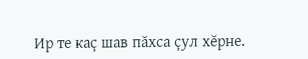Ир те каç шав пăхса çул хĕрне.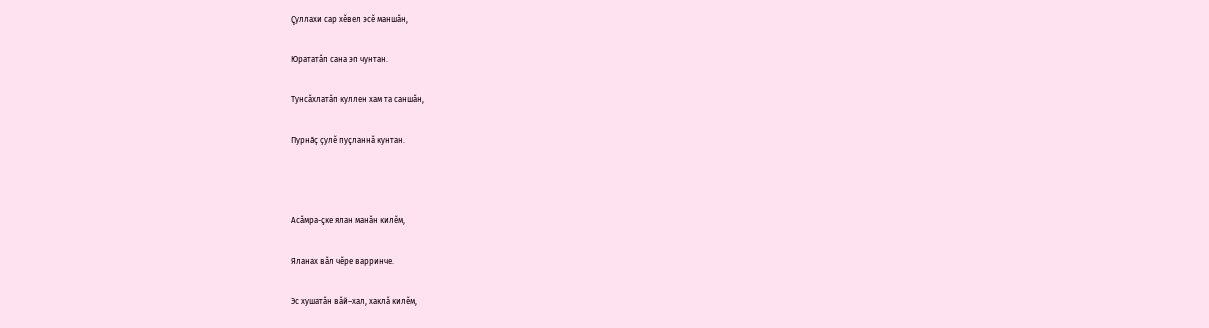Çуллахи сар хĕвел эсĕ маншăн,

Юрататăп сана эп чунтан.

Тунсăхлатăп куллен хам та саншăн,

Пурнăç çулĕ пуçланнă кунтан.



Асăмра-çке ялан манăн килĕм,

Яланах вăл чĕре варринче.

Эс хушатăн вăй–хал, хаклă килĕм,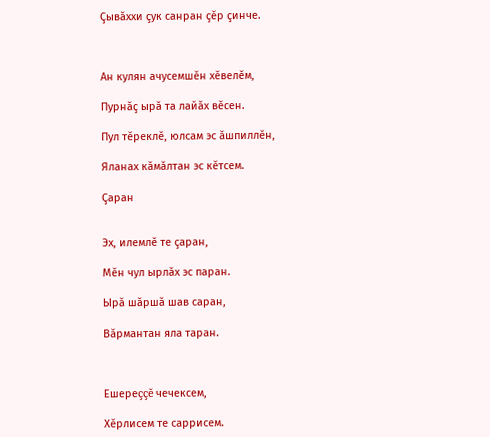Çывăххи çук санран çĕр çинче.



Ан кулян ачусемшĕн хĕвелĕм,

Пурнăç ырă та лайăх вĕсен.

Пул тĕреклĕ, юлсам эс ăшпиллĕн,

Яланах кăмăлтан эс кĕтсем.

Çаран


Эх, илемлĕ те çаран,

Мĕн чул ырлăх эс паран.

Ырă шăршă шав саран,

Вăрмантан яла таран.



Ешереççĕ чечексем,

Хĕрлисем те саррисем.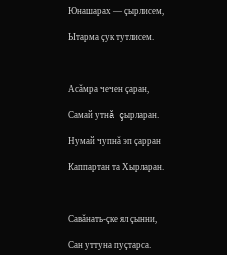Юнашарах — çырлисем,

Ытарма çук тутлисем.



Асăмра чечен çаран,

Самай утнă çырларан.

Нумай чупнă эп çарран

Каппартан та Хырларан.



Савăнать-çке ял çынни,

Сан уттуна пуçтарса.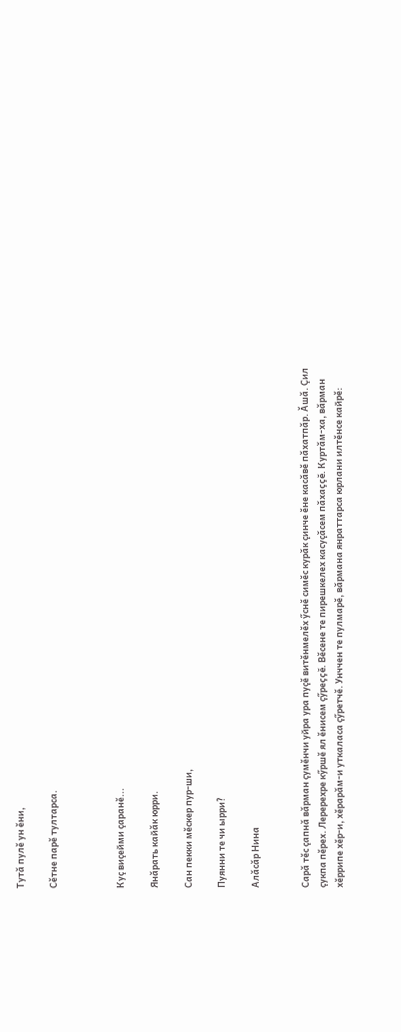Тутă пулĕ ун ĕни,

Сĕтне парĕ тултарса.



Куç виçейми çаранĕ...

Янăрать кайăк юрри.

Сан пекки мĕскер пур-ши,

Пуянни те чи ырри?

Алăсăр Нина


Сарă тĕс çапнă вăрман çумĕнчи уйра ура пуçĕ витĕнмелĕх ӳснĕ симĕс курăк çинче ĕне касăвĕ пăхатпăр. Ăшă. Çил çукпа пĕрех. Леререхре кӳршĕ ял ĕнисем çӳреççĕ. Вĕсене те пирешкелех касуçăсем пăхаççĕ. Куртăм-ха, вăрман хĕррипе хĕр-и, хĕрарăм-и уткаласа çӳретчĕ. Унччен те пулмарĕ, вăрмана янраттарса юрлани илтĕнсе кайрĕ: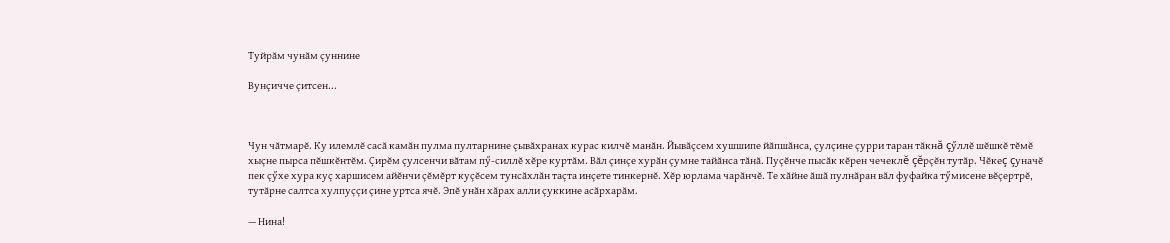Туйрăм чунăм çуннине

Вунçичче çитсен...



Чун чăтмарĕ. Ку илемлĕ сасă камăн пулма пултарнине çывăхранах курас килчĕ манăн. Йывăçсем хушшипе йăпшăнса, çулçине çурри таран тăкнă çӳллĕ шĕшкĕ тĕмĕ хыçне пырса пĕшкĕнтĕм. Çирĕм çулсенчи вăтам пӳ-силлĕ хĕре куртăм. Вăл çинçе хурăн çумне тайăнса тăнă. Пуçĕнче пысăк кĕрен чечеклĕ çĕрçĕн тутăр. Чĕкеç çуначĕ пек çӳхе хура куç харшисем айĕнчи çĕмĕрт куçĕсем тунсăхлăн таçта инçете тинкернĕ. Хĕр юрлама чарăнчĕ. Те хăйне ăшă пулнăран вăл фуфайка тӳмисене вĕçертрĕ, тутăрне салтса хулпуççи çине уртса ячĕ. Эпĕ унăн хăрах алли çуккине асăрхарăм.

— Нина!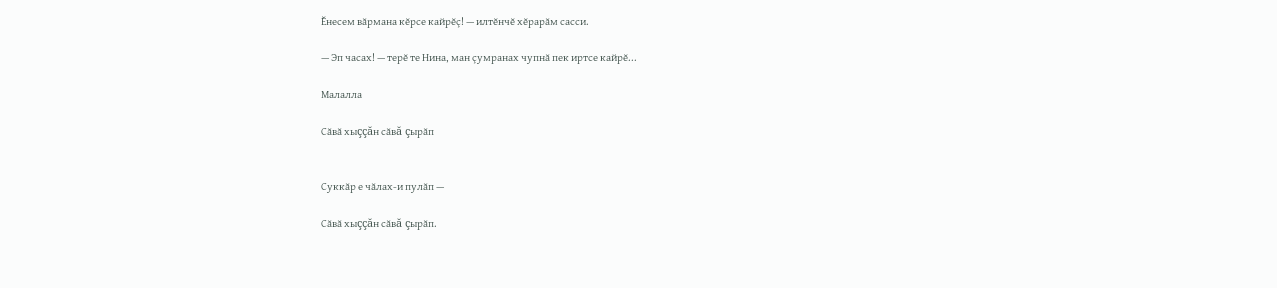Ĕнесем вăрмана кĕрсе кайрĕç! — илтĕнчĕ хĕрарăм сасси.

— Эп часах! — терĕ те Нина, ман çумранах чупнă пек иртсе кайрĕ...

Малалла

Сăвă хыççăн сăвă çырăп


Суккăр е чăлах-и пулăп —

Сăвă хыççăн сăвă çырăп.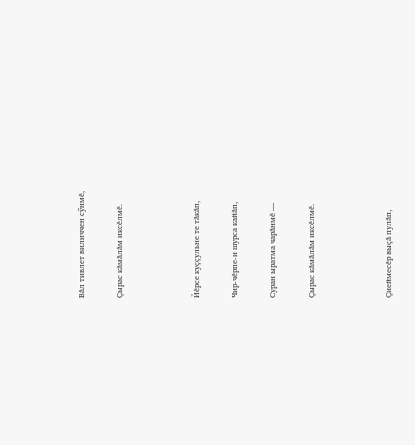Вăл тивлет виличчен сӳнмĕ,

Çырас кăмăлăм иксĕлмĕ.



Йĕрсе куççульне те тăкăп,

Чир-чĕрпе-и шурса кайăп,

Суран ыратма чарăнмĕ —

Çырас кăмăлăм иксĕлмĕ.



Çиеймесĕр выçă пулăп,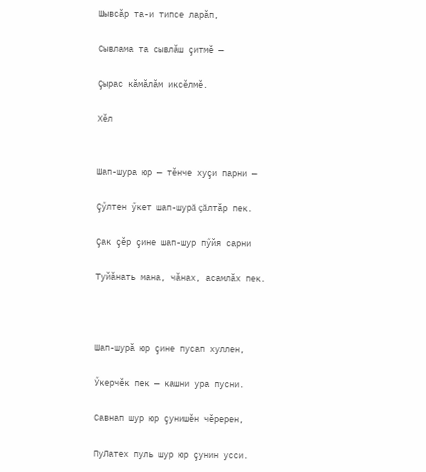Шывсăр та-и типсе ларăп,

Сывлама та сывлăш çитмĕ —

Çырас кăмăлăм иксĕлмĕ.

Хĕл


Шап-шура юр — тĕнче хуçи парни —

Çӳлтен ӳкет шап-шурă çăлтăр пек.

Çак çĕр çине шап-шур пӳйя сарни

Туйăнать мана, чăнах, асамлăх пек.



Шап-шурă юр çине пусап хуллен,

Ӳкерчĕк пек — кашни ура пусни.

Савнап шур юр çунишĕн чĕререн,

ПуЛатех пуль шур юр çунин усси.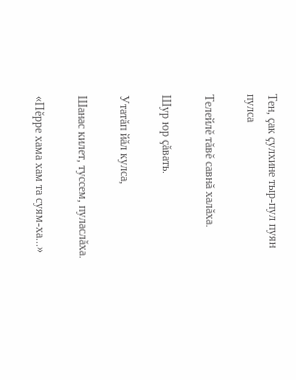Тен, çак çулхине тыр-пул пуян пулса

Телейлĕ тăвĕ савнă халăха.

Шур юр çăвать.

Утатăп йăл кулса,

Шанас килет, туссем, пуласлăха.

«Пĕрре хама хам та суям-ха...»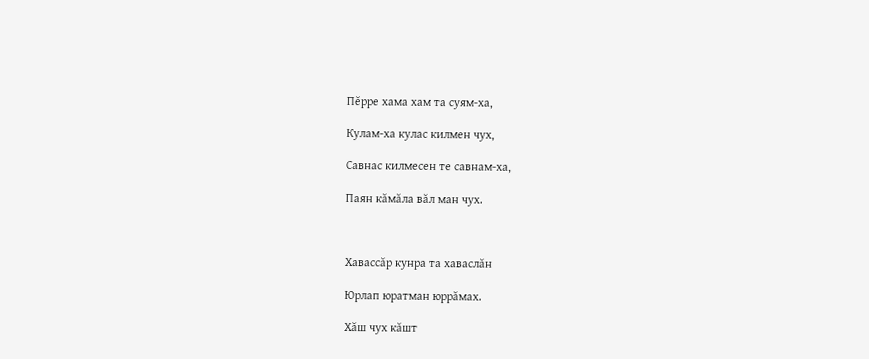Пĕрре хама хам та суям-ха,

Кулам-ха кулас килмен чух,

Савнас килмесен те савнам-ха,

Паян кăмăла вăл ман чух.



Хавассăр кунра та хаваслăн

Юрлап юратман юррăмах.

Хăш чух кăшт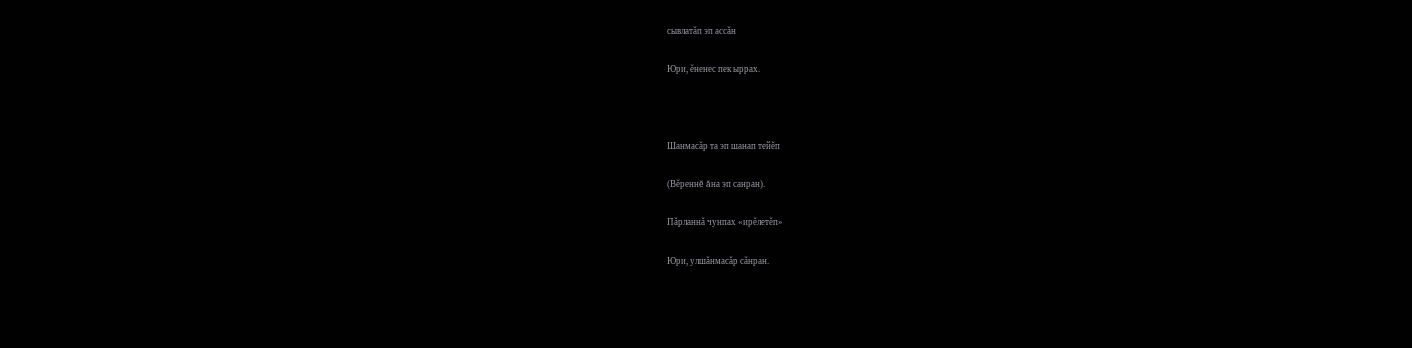сывлатăп эп ассăн

Юри, ĕненес пек ыррах.



Шанмасăр та эп шанап тейĕп

(Вĕреннĕ ăна эп санран).

Пăрланнă чунпах «ирĕлетĕп»

Юри, улшăнмасăр сăнран.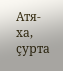Атя-ха, çурта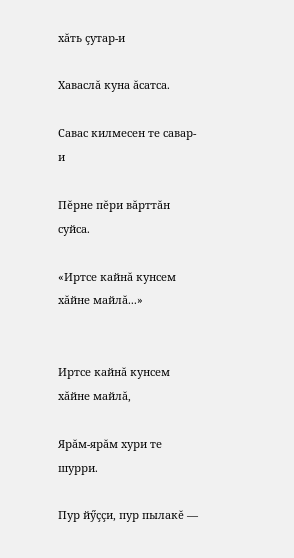хăть çутар-и

Хаваслă куна ăсатса.

Савас килмесен те савар-и

Пĕрне пĕри вăрттăн суйса.

«Иртсе кайнă кунсем хăйне майлă...»


Иртсе кайнă кунсем хăйне майлă,

Ярăм-ярăм хури те шурри.

Пур йӳççи, пур пылакĕ —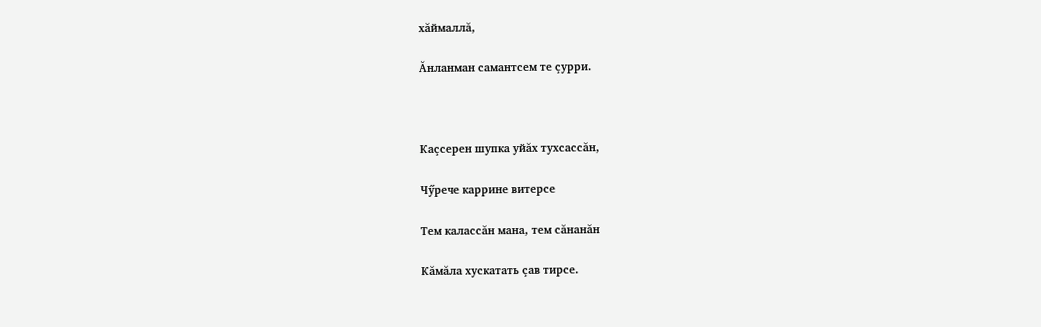хăймаллă,

Ăнланман самантсем те çурри.



Каçсерен шупка уйăх тухсассăн,

Чӳрече каррине витерсе

Тем калассăн мана, тем сăнанăн

Кăмăла хускатать çав тирсе.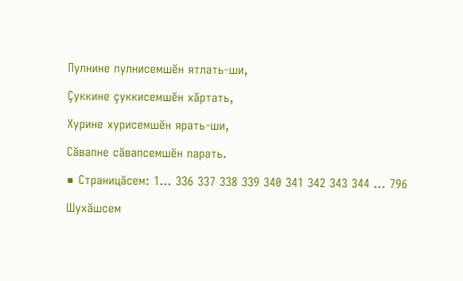Пулнине пулнисемшĕн ятлать-ши,

Çуккине çуккисемшĕн хăртать,

Хурине хурисемшĕн ярать-ши,

Сăвапне сăвапсемшĕн парать.

■ Страницăсем: 1... 336 337 338 339 340 341 342 343 344 ... 796

Шухăшсем